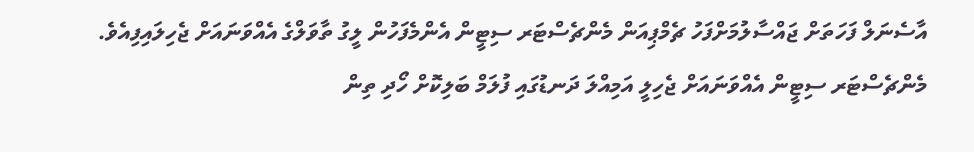އާސެނަލް ފަހަތަށް ޖައްސާލުމަށްފަހު ޗެމްޕިއަން މެންޗެސްޓަރ ސިޓީން އެންމެފަހުން ލީގު ތާވަލްގެ އެއްވަނައަށް ޖެހިލައިފިއެވެ.
މެންޗެސްޓަރ ސިޓީން އެއްވަނައަށް ޖެހިލީ އަމިއްލަ ދަނޑުގައި ފުލަމް ބަލިކޮށް ހޯދި ތިން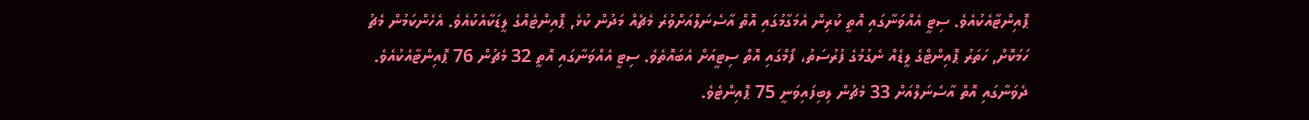ޕޮއިންޓާއެކުއެވެ. ސިޓީ އެއްވަނާގައި އޮތީ ކުރިން އެމަގާމުގައި އޮތް އާސެނަލްއަށްވުރެ މެޗެއް މަދުން ކުޅެ, ޕޮއިންޓެއްގެ ލީޑަކާއެކުއެވެ. އެހެންކަމުން މެޗު ހަމަކޮށް, ހަތަރު ޕޮއިންޓްގެ ލީޑެއް ނެގުމުގެ ފުރުސަތު، ފޯމްގައި އޮތް ސިޓީއަށް އެބައޮތެވެ. ސިޓީ އެއްވަނާގައި އޮތީ 32 މެޗުން 76 ޕޮއިންޓާއެކުއެވެ. ދެވަނާގައި އޮތް އާސެނަލްއަށް 33 މެޗުން ލިބިފައިވަނީ 75 ޕޮއިންޓެވެ.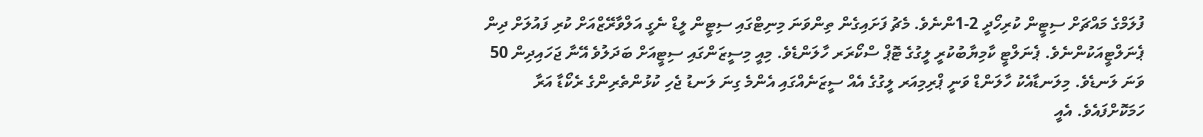ފުލަމްގެ މައްޗަށް ސިޓީން ކުރިހޯދީ 2-1ންނެވެ. މެޗު ފަށައިގެން ތިންވަނަ މިނިޓްގައި ސިޓީން ލީޑް ނެގީ އަލްވާރޭޒްއަށް ކުރި ފައުލަށް ދިން ޕެނަލްޓީއަކުންނެވެ. ޕެނަލްޓީ ކާމިޔާބުކުރީ ލީގުގެ ޓޮޕް ސްކޯރަރ ހާލަންޑެވެ. މިއީ މިސީޒަންގައި ސިޓީއަށް ބަދަލުވެ އޭނާ ޖަހައިދިން 50 ވަނަ ލަނޑެވެ. މިލަނޑާއެކު ހާލަންޑް ވަނީ ޕްރިމިއަރ ލީގުގެ އެއް ސީޒަނެއްގައި އެންމެ ގިނަ ލަނޑު ޖެހި ކުޅުންތެރިންގެ ރެކޯޑާ އަރާ ހަމަކޮށްފައެވެ. އެއީ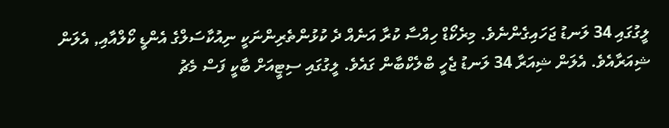ލީގުގައި 34 ލަނޑު ޖަހައިގެންނެވެ. މިރެކޯޑް ހިއްސާ ކުރާ އަނެއް ދެ ކުޅުންތެރިންނަކީ ނިއުކާސަލްގެ އެންޑީ ކޯލްއާއި, އެލަން ޝިއަރާއެވެ. އެލަން ޝިއަރާ 34 ލަނޑު ޖެހީ ބްލެކްބާން ގައެވެ. ލީގުގައި ސިޓީއަށް ބާކީ ފަސް މެޗު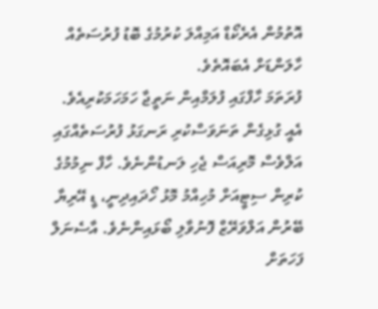އޮތުމުން އެރެކޯޑް އަމިއްލަ ކުރުމުގެ ބޮޑު ފުރުސަތެއް ހާލަންޑަށް އެބައޮތެވެ.
ފުރަތަމަ ހާފްގައި ފުލަމްއިން ނަތީޖާ ހަމަހަމަކުރިއެވެ. އެއީ ގުޅިގެން ތަނަވަސްކުރި ރަނގަޅު ފުރުސަތެއްގައި އަލްވެސް މޮރިއަސް ޖެހި ލަނޑުންނެވެ. ހާފް ނިމުމުގެ ކުރިން ސިޓީއަށް މުހިއްމު މޮޅު ހޯދައިދިނީ، ޑީ އޭރިޔާ ބޭރުން އަލްވަރޭޒް ފޮނުވާލި ބޯޅައިންނެވެ. އާސެނަލް ފަހަތަށް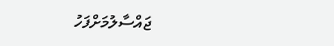ޖައްސާލުމަށްފަހު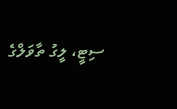ސިޓީ، ލީގު ތާވަލްގެ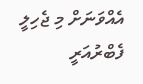އެއްވަނަށް މި ޖެހިލީ ފެބްރުއަރީ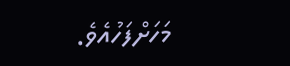މަހަށްފަހުއެވެ.